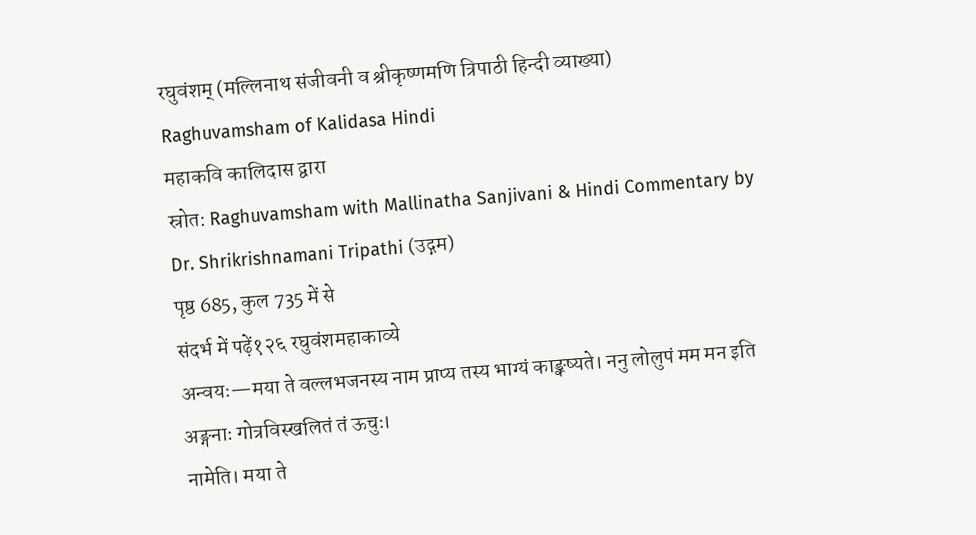रघुवंशम् (मल्लिनाथ संजीवनी व श्रीकृष्णमणि त्रिपाठी हिन्दी व्याख्या)
Raghuvamsham of Kalidasa Hindi
महाकवि कालिदास द्वारा
स्रोत: Raghuvamsham with Mallinatha Sanjivani & Hindi Commentary by Dr. Shrikrishnamani Tripathi (उद्गम)
पृष्ठ 685, कुल 735 में से
संदर्भ में पढ़ें१२६ रघुवंशमहाकाव्ये
अन्वयः—मया ते वल्लभजनस्य नाम प्राप्य तस्य भाग्यं काङ्क्ष्यते। ननु लोलुपं मम मन इति अङ्गनाः गोत्रविस्खलितं तं ऊचुः।
नामेति। मया ते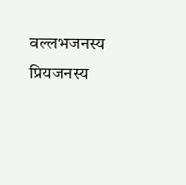वल्लभजनस्य प्रियजनस्य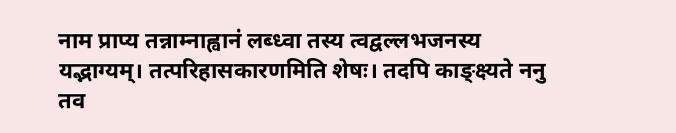नाम प्राप्य तन्नाम्नाह्वानं लब्ध्वा तस्य त्वद्वल्लभजनस्य यद्भाग्यम्। तत्परिहासकारणमिति शेषः। तदपि काङ्क्ष्यते ननु तव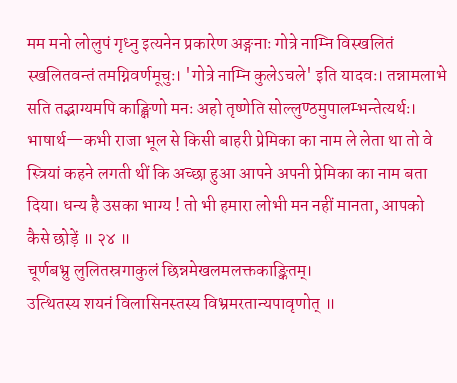मम मनो लोलुपं गृध्नु इत्यनेन प्रकारेण अङ्गनाः गोत्रे नाम्नि विस्खलितं स्खलितवन्तं तमग्निवर्णमूचुः। 'गोत्रे नाम्नि कुलेऽचले' इति यादवः। तन्नामलाभे सति तद्भाग्यमपि काङ्क्षिणो मनः अहो तृष्णेति सोल्लुण्ठमुपालम्भन्तेत्यर्थः।
भाषार्थ—कभी राजा भूल से किसी बाहरी प्रेमिका का नाम ले लेता था तो वे स्त्रियां कहने लगती थीं कि अच्छा हुआ आपने अपनी प्रेमिका का नाम बता दिया। धन्य है उसका भाग्य ! तो भी हमारा लोभी मन नहीं मानता, आपको कैसे छोड़ें ॥ २४ ॥
चूर्णबभ्रु लुलितस्रगाकुलं छिन्नमेखलमलक्तकाङ्कितम्।
उत्थितस्य शयनं विलासिनस्तस्य विभ्रमरतान्यपावृणोत् ॥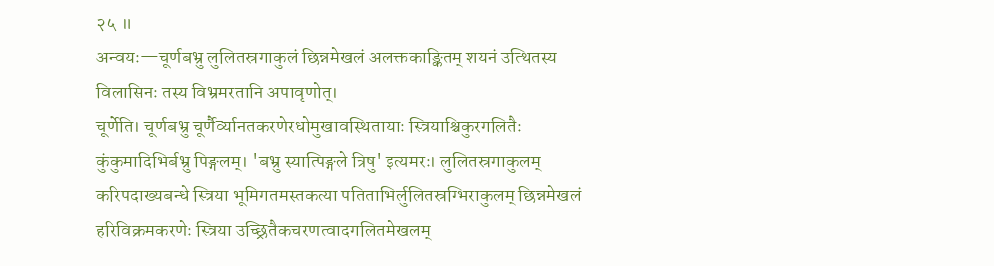२५ ॥
अन्वयः—चूर्णबभ्रु लुलितस्रगाकुलं छिन्नमेखलं अलक्तकाङ्कितम् शयनं उत्थितस्य विलासिनः तस्य विभ्रमरतानि अपावृणोत्।
चूर्णेति। चूर्णबभ्रु चूर्णैर्व्यानतकरणेरधोमुखावस्थितायाः स्त्रियाश्चिकुरगलितैः कुंकुमादिभिर्बभ्रु पिङ्गलम्। 'बभ्रु स्यात्पिङ्गले त्रिषु' इत्यमरः। लुलितस्रगाकुलम् करिपदाख्यबन्धे स्त्रिया भूमिगतमस्तकत्या पतिताभिर्लुलितस्रग्भिराकुलम् छिन्नमेखलं हरिविक्रमकरणेः स्त्रिया उच्छ्रितैकचरणत्वादगलितमेखलम्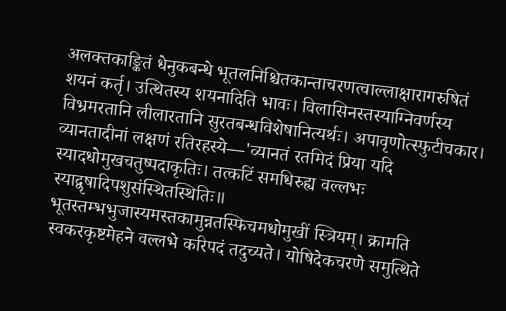अलक्तकाङ्कितं धेनुकबन्धे भूतलनिश्चितकान्ताचरणत्वाल्लाक्षारागरुषितं शयनं कर्तृ। उत्थितस्य शयनादिति भावः। विलासिनस्तस्याग्निवर्णस्य विभ्रमरतानि लीलारतानि सुरतबन्धविशेषानित्यर्थः। अपावृणोत्स्फुटीचकार। व्यानतादीनां लक्षणं रतिरहस्ये—'व्यानतं रतमिदं प्रिया यदि स्यादधोमुखचतुष्पदाकृतिः। तत्कटिं समधिरुह्य वल्लभः स्याद्वृषादिपशुसंस्थितस्थितिः॥ भूतस्तम्भभुजास्यमस्तकामुन्नतस्फिचमधोमुखीं स्त्रियम्। क्रामति स्वकरकृष्टमेहने वल्लभे करिपदं तदुच्यते। योषिदेकचरणे समुत्थिते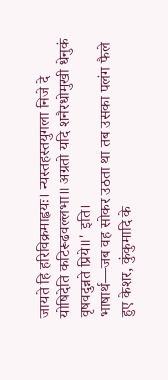जायते हि हरिविक्रमाह्वयः। न्यस्तहस्तयुगला निजे दे योषिदेति कटिरूढवल्लभा॥ अग्रतो यदि शनैरधोमुखी धेनुकं वृषवदुन्नते प्रिये॥' इति।
भाषार्थ—जब वह सोकर उठता था तब उसका पलंग फैले हुए केशर, कुंकुमादि के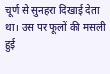चूर्ण से सुनहरा दिखाई देता था। उस पर फूलों की मसली हुई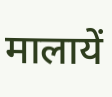मालायें